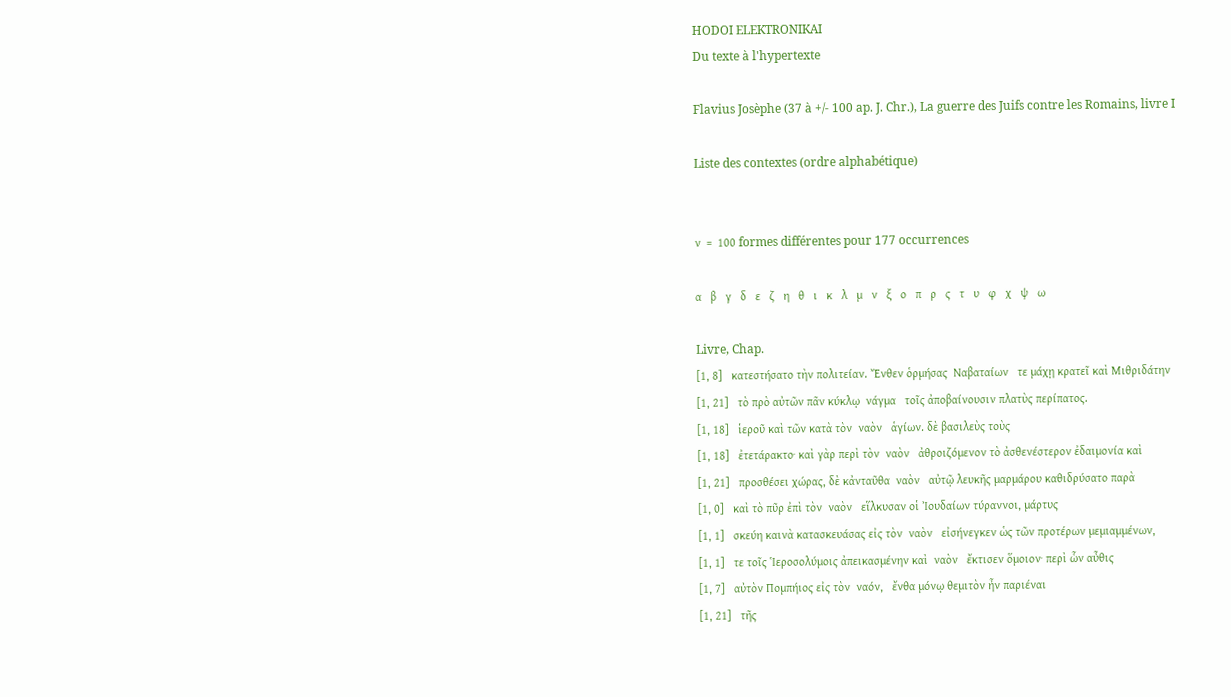HODOI ELEKTRONIKAI
Du texte à l'hypertexte

Flavius Josèphe (37 à +/- 100 ap. J. Chr.), La guerre des Juifs contre les Romains, livre I

Liste des contextes (ordre alphabétique)


ν  =  100 formes différentes pour 177 occurrences

α   β   γ   δ   ε   ζ   η   θ   ι   κ   λ   μ   ν   ξ   ο   π   ρ   ς   τ   υ   φ   χ   ψ   ω

Livre, Chap.
[1, 8]   κατεστήσατο τὴν πολιτείαν. Ἔνθεν ὁρμήσας  Ναβαταίων   τε μάχῃ κρατεῖ καὶ Μιθριδάτην
[1, 21]   τὸ πρὸ αὐτῶν πᾶν κύκλῳ  νάγμα   τοῖς ἀποβαίνουσιν πλατὺς περίπατος.
[1, 18]   ἱεροῦ καὶ τῶν κατὰ τὸν  ναὸν   ἁγίων. δὲ βασιλεὺς τοὺς
[1, 18]   ἐτετάρακτο· καὶ γὰρ περὶ τὸν  ναὸν   ἀθροιζόμενον τὸ ἀσθενέστερον ἐδαιμονία καὶ
[1, 21]   προσθέσει χώρας, δὲ κἀνταῦθα  ναὸν   αὐτῷ λευκῆς μαρμάρου καθιδρύσατο παρὰ
[1, 0]   καὶ τὸ πῦρ ἐπὶ τὸν  ναὸν   εἵλκυσαν οἱ Ἰουδαίων τύραννοι, μάρτυς
[1, 1]   σκεύη καινὰ κατασκευάσας εἰς τὸν  ναὸν   εἰσήνεγκεν ὡς τῶν προτέρων μεμιαμμένων,
[1, 1]   τε τοῖς Ἱεροσολύμοις ἀπεικασμένην καὶ  ναὸν   ἔκτισεν ὅμοιον· περὶ ὧν αὖθις
[1, 7]   αὐτὸν Πομπήιος εἰς τὸν  ναόν,   ἔνθα μόνῳ θεμιτὸν ἦν παριέναι
[1, 21]   τῆς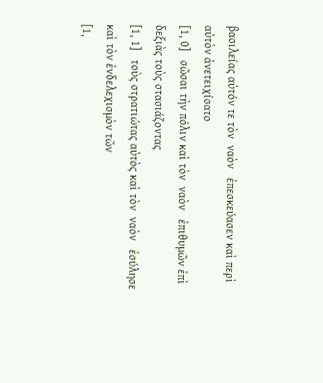βασιλείας αὐτόν τε τὸν  ναὸν   ἐπεσκεύασεν καὶ περὶ αὐτὸν ἀνετειχίσατο
[1, 0]   σῶσαι τὴν πόλιν καὶ τὸν  ναὸν   ἐπιθυμῶν ἐπὶ δεξιὰς τοὺς στασιάζοντας
[1, 1]   τοὺς στρατιώτας αὐτὸς καὶ τὸν  ναὸν   ἐσύλησε καὶ τὸν ἐνδελεχισμὸν τῶν
[1,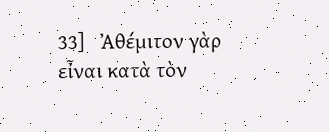33]   Ἀθέμιτον γὰρ εἶναι κατὰ τὸν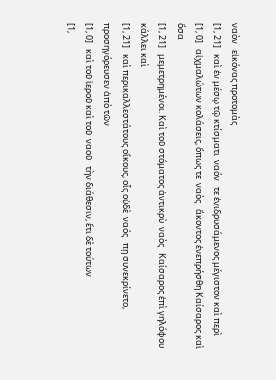ναὸν   εἰκόνας προτομὰς
[1, 21]   καὶ ἐν μέσῳ τῷ κτίσματι  ναόν   τε ἐνιδρυσάμενος μέγιστον καὶ περὶ
[1, 0]   αἰχμαλώτων κολάσεις, ὅπως τε  ναὸς   ἄκοντος ἐνεπρήσθη Καίσαρος καὶ ὅσα
[1, 21]   μεμετρημένοι. Καὶ τοῦ στόματος ἀντικρὺ  ναὸς   Καίσαρος ἐπὶ γηλόφου κάλλει καὶ
[1, 21]   καὶ περικαλλεστάτους οἴκους, οἷς οὐδὲ  ναός   πῃ συνεκρίνετο, προσηγόρευσεν ἀπὸ τῶν
[1, 0]   καὶ τοῦ ἱεροῦ καὶ τοῦ  ναοῦ   τὴν διάθεσιν, ἔτι δὲ τούτων
[1,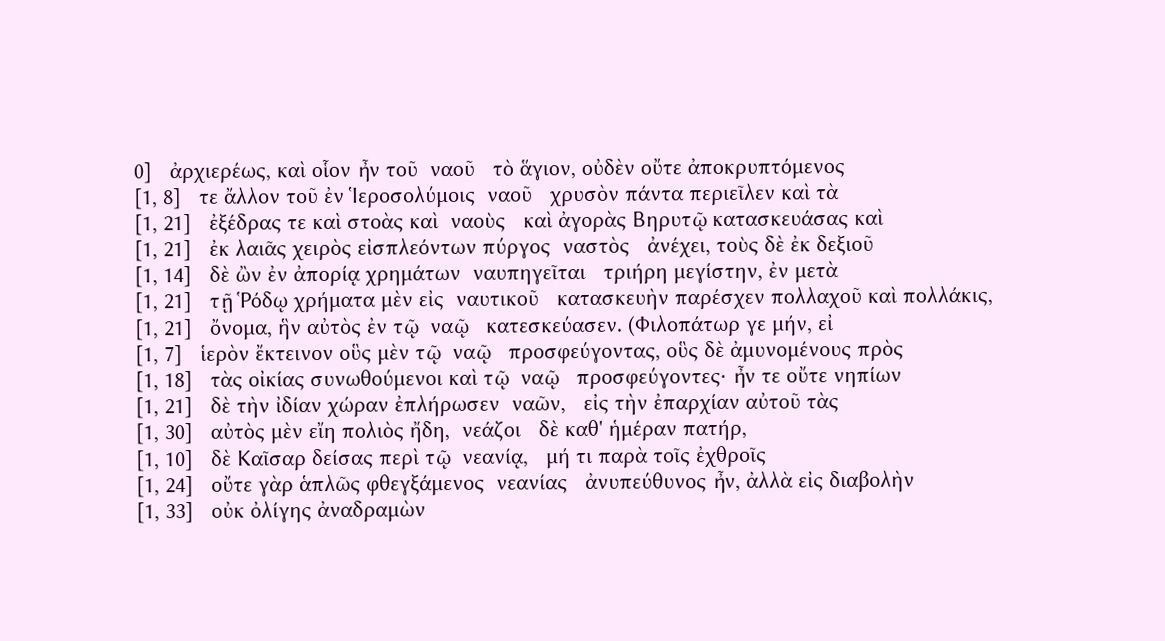0]   ἀρχιερέως, καὶ οἷον ἦν τοῦ  ναοῦ   τὸ ἅγιον, οὐδὲν οὔτε ἀποκρυπτόμενος
[1, 8]   τε ἄλλον τοῦ ἐν Ἱεροσολύμοις  ναοῦ   χρυσὸν πάντα περιεῖλεν καὶ τὰ
[1, 21]   ἐξέδρας τε καὶ στοὰς καὶ  ναοὺς   καὶ ἀγορὰς Βηρυτῷ κατασκευάσας καὶ
[1, 21]   ἐκ λαιᾶς χειρὸς εἰσπλεόντων πύργος  ναστὸς   ἀνέχει, τοὺς δὲ ἐκ δεξιοῦ
[1, 14]   δὲ ὢν ἐν ἀπορίᾳ χρημάτων  ναυπηγεῖται   τριήρη μεγίστην, ἐν μετὰ
[1, 21]   τῇ Ῥόδῳ χρήματα μὲν εἰς  ναυτικοῦ   κατασκευὴν παρέσχεν πολλαχοῦ καὶ πολλάκις,
[1, 21]   ὄνομα, ἣν αὐτὸς ἐν τῷ  ναῷ   κατεσκεύασεν. (Φιλοπάτωρ γε μήν, εἰ
[1, 7]   ἱερὸν ἔκτεινον οὓς μὲν τῷ  ναῷ   προσφεύγοντας, οὓς δὲ ἀμυνομένους πρὸς
[1, 18]   τὰς οἰκίας συνωθούμενοι καὶ τῷ  ναῷ   προσφεύγοντες· ἦν τε οὔτε νηπίων
[1, 21]   δὲ τὴν ἰδίαν χώραν ἐπλήρωσεν  ναῶν,   εἰς τὴν ἐπαρχίαν αὐτοῦ τὰς
[1, 30]   αὐτὸς μὲν εἴη πολιὸς ἤδη,  νεάζοι   δὲ καθ' ἡμέραν πατήρ,
[1, 10]   δὲ Καῖσαρ δείσας περὶ τῷ  νεανίᾳ,   μή τι παρὰ τοῖς ἐχθροῖς
[1, 24]   οὔτε γὰρ ἁπλῶς φθεγξάμενος  νεανίας   ἀνυπεύθυνος ἦν, ἀλλὰ εἰς διαβολὴν
[1, 33]   οὐκ ὀλίγης ἀναδραμὼν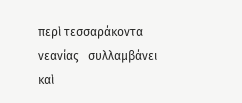περὶ τεσσαράκοντα  νεανίας   συλλαμβάνει καὶ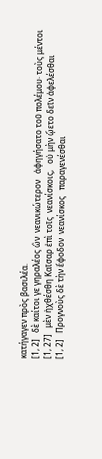κατήγαγεν πρὸς βασιλέα.
[1, 2]   δὲ καίτοι γε γηραλέος ὢν  νεανικώτερον   ἀφηγήσατο τοῦ πολέμου· τοὺς μέντοι
[1, 27]   μὲν ἠχθέσθη Καῖσαρ ἐπὶ τοῖς  νεανίσκοις,   οὐ μὴν ᾤετο δεῖν ἀφελέσθαι
[1, 2]   Προγνοὺς δὲ τὴν ἔφοδον  νεανίσκος   παραγενέσθαι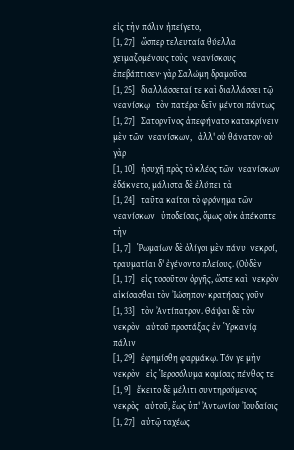εἰς τὴν πόλιν ἠπείγετο,
[1, 27]   ὥσπερ τελευταία θύελλα χειμαζομένους τοὺς  νεανίσκους   ἐπεβάπτισεν· γὰρ Σαλώμη δραμοῦσα
[1, 25]   διαλλάσσεταί τε καὶ διαλλάσσει τῷ  νεανίσκῳ   τὸν πατέρα· δεῖν μέντοι πάντως
[1, 27]   Σατορνῖνος ἀπεφήνατο κατακρίνειν μὲν τῶν  νεανίσκων,   ἀλλ' οὐ θάνατον· οὐ γὰρ
[1, 10]   ἡσυχῆ πρὸς τὸ κλέος τῶν  νεανίσκων   ἐδάκνετο, μάλιστα δὲ ἐλύπει τὰ
[1, 24]   ταῦτα καίτοι τὸ φρόνημα τῶν  νεανίσκων   ὑποδείσας, ὅμως οὐκ ἀπέκοπτε τὴν
[1, 7]   Ῥωμαίων δὲ ὀλίγοι μὲν πάνυ  νεκροί,   τραυματίαι δ' ἐγένοντο πλείους. (Οὐδὲν
[1, 17]   εἰς τοσοῦτον ὀργῆς, ὥστε καὶ  νεκρὸν   αἰκίσασθαι τὸν Ἰώσηπον· κρατήσας γοῦν
[1, 33]   τὸν Ἀντίπατρον. Θάψαι δὲ τὸν  νεκρὸν   αὐτοῦ προστάξας ἐν Ὑρκανίᾳ πάλιν
[1, 29]   ἐφημίσθη φαρμάκῳ. Τόν γε μὴν  νεκρὸν   εἰς Ἱεροσόλυμα κομίσας πένθος τε
[1, 9]   ἔκειτο δὲ μέλιτι συντηρούμενος  νεκρὸς   αὐτοῦ, ἕως ὑπ' Ἀντωνίου Ἰουδαίοις
[1, 27]   αὐτῷ ταχέως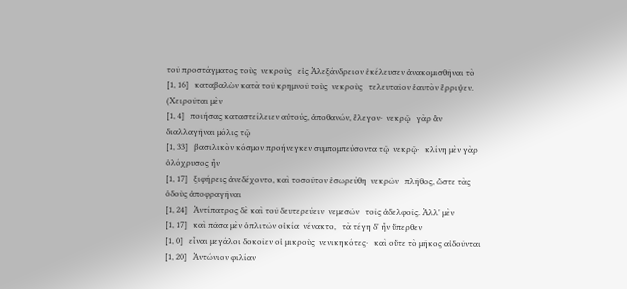τοῦ προστάγματος τοὺς  νεκροὺς   εἰς Ἀλεξάνδρειον ἐκέλευσεν ἀνακομισθῆναι τὸ
[1, 16]   καταβαλὼν κατὰ τοῦ κρημνοῦ τοὺς  νεκροὺς   τελευταῖον ἑαυτὸν ἔρριψεν. (Χειροῦται μὲν
[1, 4]   ποιήσας καταστείλειεν αὐτούς, ἀποθανών, ἔλεγον·  νεκρῷ   γὰρ ἂν διαλλαγῆναι μόλις τῷ
[1, 33]   βασιλικὸν κόσμον προήνεγκεν συμπομπεύσοντα τῷ  νεκρῷ·   κλίνη μὲν γὰρ ὁλόχρυσος ἦν
[1, 17]   ξιφήρεις ἀνεδέχοντο, καὶ τοσοῦτον ἐσωρεύθη  νεκρῶν   πλῆθος, ὥστε τὰς ὁδοὺς ἀποφραγῆναι
[1, 24]   Ἀντίπατρος δὲ καὶ τοῦ δευτερεύειν  νεμεσῶν   τοῖς ἀδελφοῖς. Ἀλλ' μὲν
[1, 17]   καὶ πᾶσα μὲν ὁπλιτῶν οἰκία  νένακτο,   τὰ τέγη δ' ἦν ὕπερθεν
[1, 0]   εἶναι μεγάλοι δοκοῖεν οἱ μικροὺς  νενικηκότες·   καὶ οὔτε τὸ μῆκος αἰδοῦνται
[1, 20]   Ἀντώνιον φιλίαν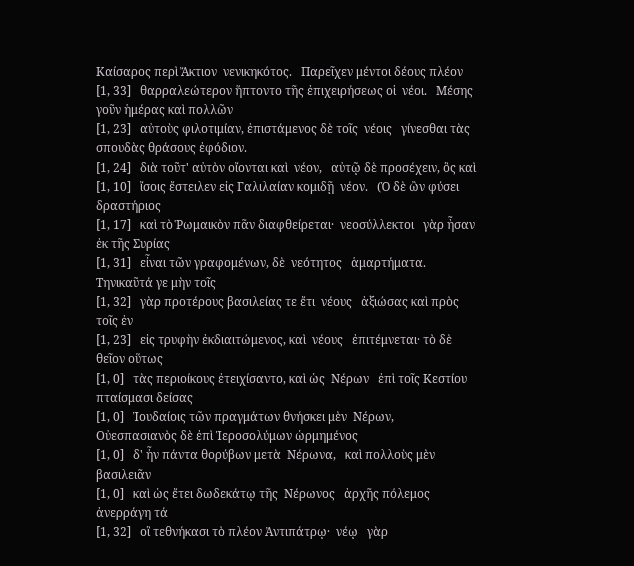Καίσαρος περὶ Ἄκτιον  νενικηκότος.   Παρεῖχεν μέντοι δέους πλέον
[1, 33]   θαρραλεώτερον ἥπτοντο τῆς ἐπιχειρήσεως οἱ  νέοι.   Μέσης γοῦν ἡμέρας καὶ πολλῶν
[1, 23]   αὐτοὺς φιλοτιμίαν, ἐπιστάμενος δὲ τοῖς  νέοις   γίνεσθαι τὰς σπουδὰς θράσους ἐφόδιον.
[1, 24]   διὰ τοῦτ' αὐτὸν οἴονται καὶ  νέον,   αὐτῷ δὲ προσέχειν, ὃς καὶ
[1, 10]   ἴσοις ἔστειλεν εἰς Γαλιλαίαν κομιδῇ  νέον.   (Ὁ δὲ ὢν φύσει δραστήριος
[1, 17]   καὶ τὸ Ῥωμαικὸν πᾶν διαφθείρεται·  νεοσύλλεκτοι   γὰρ ἦσαν ἐκ τῆς Συρίας
[1, 31]   εἶναι τῶν γραφομένων, δὲ  νεότητος   ἁμαρτήματα. Τηνικαῦτά γε μὴν τοῖς
[1, 32]   γὰρ προτέρους βασιλείας τε ἔτι  νέους   ἀξιώσας καὶ πρὸς τοῖς ἐν
[1, 23]   εἰς τρυφὴν ἐκδιαιτώμενος, καὶ  νέους   ἐπιτέμνεται· τὸ δὲ θεῖον οὕτως
[1, 0]   τὰς περιοίκους ἐτειχίσαντο, καὶ ὡς  Νέρων   ἐπὶ τοῖς Κεστίου πταίσμασι δείσας
[1, 0]   Ἰουδαίοις τῶν πραγμάτων θνήσκει μὲν  Νέρων,   Οὐεσπασιανὸς δὲ ἐπὶ Ἱεροσολύμων ὡρμημένος
[1, 0]   δ' ἦν πάντα θορύβων μετὰ  Νέρωνα,   καὶ πολλοὺς μὲν βασιλειᾶν
[1, 0]   καὶ ὡς ἔτει δωδεκάτῳ τῆς  Νέρωνος   ἀρχῆς πόλεμος ἀνερράγη τά
[1, 32]   οἳ τεθνήκασι τὸ πλέον Ἀντιπάτρῳ·  νέῳ   γὰρ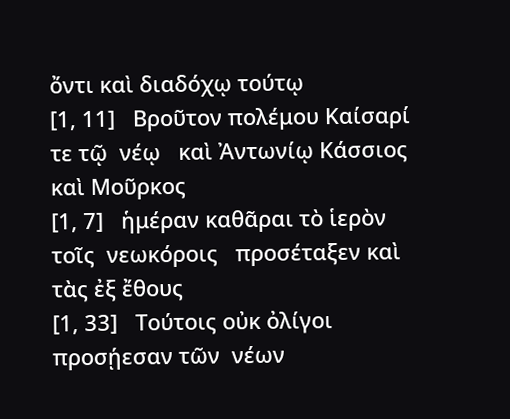ὄντι καὶ διαδόχῳ τούτῳ
[1, 11]   Βροῦτον πολέμου Καίσαρί τε τῷ  νέῳ   καὶ Ἀντωνίῳ Κάσσιος καὶ Μοῦρκος
[1, 7]   ἡμέραν καθᾶραι τὸ ἱερὸν τοῖς  νεωκόροις   προσέταξεν καὶ τὰς ἐξ ἔθους
[1, 33]   Τούτοις οὐκ ὀλίγοι προσῄεσαν τῶν  νέων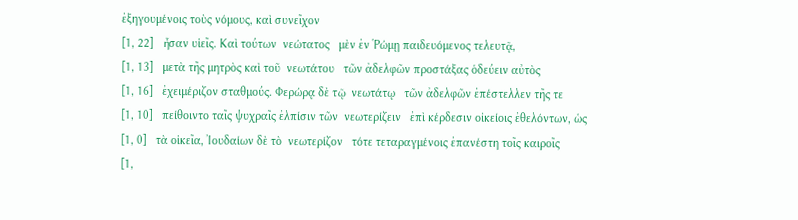ἐξηγουμένοις τοὺς νόμους, καὶ συνεῖχον
[1, 22]   ἦσαν υἱεῖς. Καὶ τούτων  νεώτατος   μὲν ἐν Ῥώμῃ παιδευόμενος τελευτᾷ,
[1, 13]   μετὰ τῆς μητρὸς καὶ τοῦ  νεωτάτου   τῶν ἀδελφῶν προστάξας ὁδεύειν αὐτὸς
[1, 16]   ἐχειμέριζον σταθμούς. Φερώρᾳ δὲ τῷ  νεωτάτῳ   τῶν ἀδελφῶν ἐπέστελλεν τῆς τε
[1, 10]   πείθοιντο ταῖς ψυχραῖς ἐλπίσιν τῶν  νεωτερίζειν   ἐπὶ κέρδεσιν οἰκείοις ἐθελόντων, ὡς
[1, 0]   τὰ οἰκεῖα, Ἰουδαίων δὲ τὸ  νεωτερίζον   τότε τεταραγμένοις ἐπανέστη τοῖς καιροῖς
[1,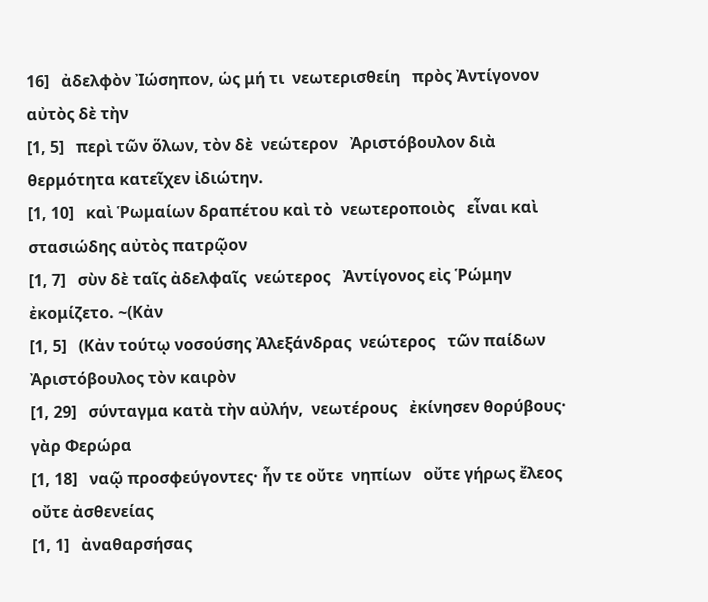16]   ἀδελφὸν Ἰώσηπον, ὡς μή τι  νεωτερισθείη   πρὸς Ἀντίγονον αὐτὸς δὲ τὴν
[1, 5]   περὶ τῶν ὅλων, τὸν δὲ  νεώτερον   Ἀριστόβουλον διὰ θερμότητα κατεῖχεν ἰδιώτην.
[1, 10]   καὶ Ῥωμαίων δραπέτου καὶ τὸ  νεωτεροποιὸς   εἶναι καὶ στασιώδης αὐτὸς πατρῷον
[1, 7]   σὺν δὲ ταῖς ἀδελφαῖς  νεώτερος   Ἀντίγονος εἰς Ῥώμην ἐκομίζετο. ~(Κἀν
[1, 5]   (Κἀν τούτῳ νοσούσης Ἀλεξάνδρας  νεώτερος   τῶν παίδων Ἀριστόβουλος τὸν καιρὸν
[1, 29]   σύνταγμα κατὰ τὴν αὐλήν,  νεωτέρους   ἐκίνησεν θορύβους· γὰρ Φερώρα
[1, 18]   ναῷ προσφεύγοντες· ἦν τε οὔτε  νηπίων   οὔτε γήρως ἔλεος οὔτε ἀσθενείας
[1, 1]   ἀναθαρσήσας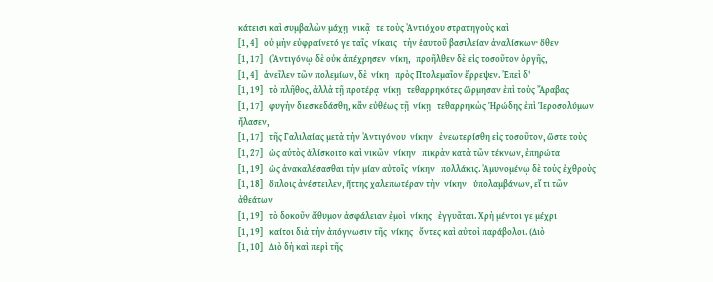κάτεισι καὶ συμβαλὼν μάχῃ  νικᾷ   τε τοὺς Ἀντιόχου στρατηγοὺς καὶ
[1, 4]   οὐ μὴν εὐφραίνετό γε ταῖς  νίκαις   τὴν ἑαυτοῦ βασιλείαν ἀναλίσκων· ὅθεν
[1, 17]   (Ἀντιγόνῳ δὲ οὐκ ἀπέχρησεν  νίκη,   προῆλθεν δὲ εἰς τοσοῦτον ὀργῆς,
[1, 4]   ἀνεῖλεν τῶν πολεμίων, δὲ  νίκη   πρὸς Πτολεμαῖον ἔρρεψεν. Ἐπεὶ δ'
[1, 19]   τὸ πλῆθος, ἀλλὰ τῇ προτέρᾳ  νίκῃ   τεθαρρηκότες ὥρμησαν ἐπὶ τοὺς Ἄραβας
[1, 17]   φυγὴν διεσκεδάσθη, κἂν εὐθέως τῇ  νίκῃ   τεθαρρηκὼς Ἡρώδης ἐπὶ Ἱεροσολύμων ἤλασεν,
[1, 17]   τῆς Γαλιλαίας μετὰ τὴν Ἀντιγόνου  νίκην   ἐνεωτερίσθη εἰς τοσοῦτον, ὥστε τοὺς
[1, 27]   ὡς αὐτὸς ἁλίσκοιτο καὶ νικῶν  νίκην   πικρὰν κατὰ τῶν τέκνων, ἐπηρώτα
[1, 19]   ὡς ἀνακαλέσασθαι τὴν μίαν αὐτοῖς  νίκην   πολλάκις. Ἀμυνομένῳ δὲ τοὺς ἐχθροὺς
[1, 18]   ὅπλοις ἀνέστειλεν, ἥττης χαλεπωτέραν τὴν  νίκην   ὑπολαμβάνων, εἴ τι τῶν ἀθεάτων
[1, 19]   τὸ δοκοῦν ἄθυμον ἀσφάλειαν ἐμοὶ  νίκης   ἐγγυᾶται. Χρὴ μέντοι γε μέχρι
[1, 19]   καίτοι διὰ τὴν ἀπόγνωσιν τῆς  νίκης   ὄντες καὶ αὐτοὶ παράβολοι. (Διὸ
[1, 10]   Διὸ δὴ καὶ περὶ τῆς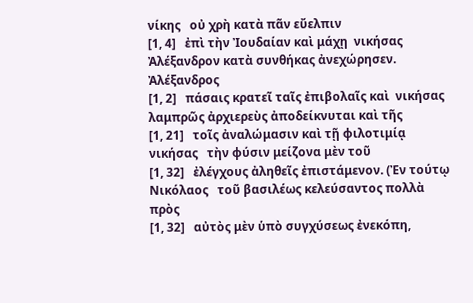νίκης   οὐ χρὴ κατὰ πᾶν εὔελπιν
[1, 4]   ἐπὶ τὴν Ἰουδαίαν καὶ μάχῃ  νικήσας   Ἀλέξανδρον κατὰ συνθήκας ἀνεχώρησεν. Ἀλέξανδρος
[1, 2]   πάσαις κρατεῖ ταῖς ἐπιβολαῖς καὶ  νικήσας   λαμπρῶς ἀρχιερεὺς ἀποδείκνυται καὶ τῆς
[1, 21]   τοῖς ἀναλώμασιν καὶ τῇ φιλοτιμίᾳ  νικήσας   τὴν φύσιν μείζονα μὲν τοῦ
[1, 32]   ἐλέγχους ἀληθεῖς ἐπιστάμενον. (Ἐν τούτῳ  Νικόλαος   τοῦ βασιλέως κελεύσαντος πολλὰ πρὸς
[1, 32]   αὐτὸς μὲν ὑπὸ συγχύσεως ἐνεκόπη,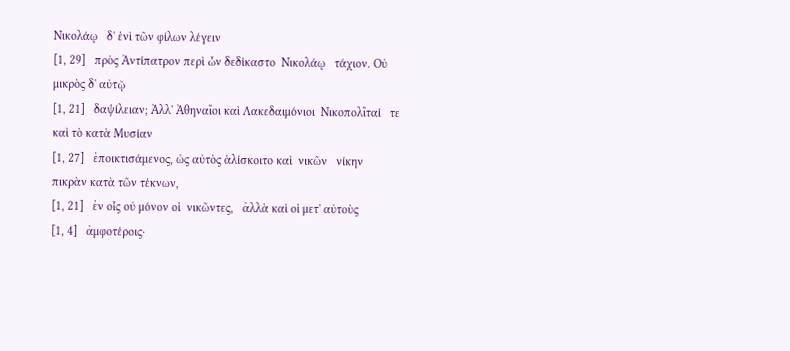Νικολάῳ   δ' ἑνὶ τῶν φίλων λέγειν
[1, 29]   πρὸς Ἀντίπατρον περὶ ὧν δεδίκαστο  Νικολάῳ   τάχιον. Οὐ μικρὸς δ' αὐτῷ
[1, 21]   δαψίλειαν; Ἀλλ' Ἀθηναῖοι καὶ Λακεδαιμόνιοι  Νικοπολῖταί   τε καὶ τὸ κατὰ Μυσίαν
[1, 27]   ἐποικτισάμενος, ὡς αὐτὸς ἁλίσκοιτο καὶ  νικῶν   νίκην πικρὰν κατὰ τῶν τέκνων,
[1, 21]   ἐν οἷς οὐ μόνον οἱ  νικῶντες,   ἀλλὰ καὶ οἱ μετ' αὐτοὺς
[1, 4]   ἀμφοτέροις·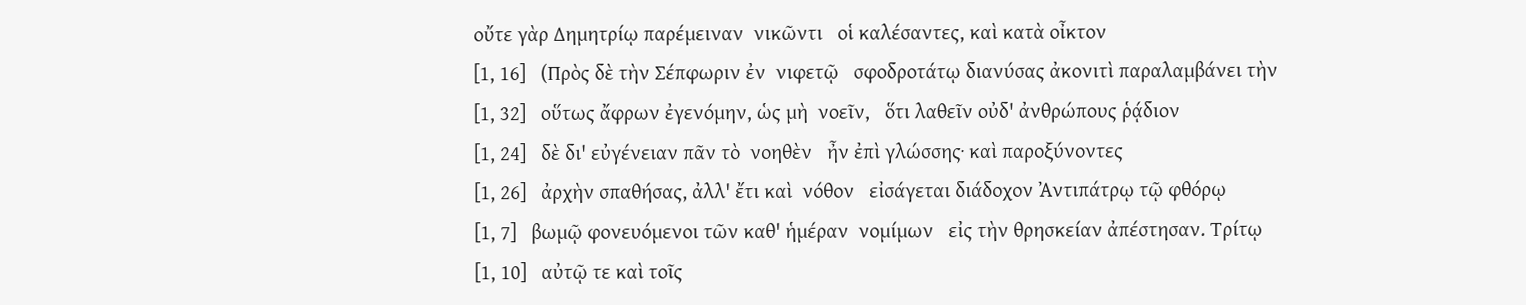οὔτε γὰρ Δημητρίῳ παρέμειναν  νικῶντι   οἱ καλέσαντες, καὶ κατὰ οἶκτον
[1, 16]   (Πρὸς δὲ τὴν Σέπφωριν ἐν  νιφετῷ   σφοδροτάτῳ διανύσας ἀκονιτὶ παραλαμβάνει τὴν
[1, 32]   οὕτως ἄφρων ἐγενόμην, ὡς μὴ  νοεῖν,   ὅτι λαθεῖν οὐδ' ἀνθρώπους ῥᾴδιον
[1, 24]   δὲ δι' εὐγένειαν πᾶν τὸ  νοηθὲν   ἦν ἐπὶ γλώσσης· καὶ παροξύνοντες
[1, 26]   ἀρχὴν σπαθήσας, ἀλλ' ἔτι καὶ  νόθον   εἰσάγεται διάδοχον Ἀντιπάτρῳ τῷ φθόρῳ
[1, 7]   βωμῷ φονευόμενοι τῶν καθ' ἡμέραν  νομίμων   εἰς τὴν θρησκείαν ἀπέστησαν. Τρίτῳ
[1, 10]   αὐτῷ τε καὶ τοῖς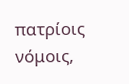πατρίοις  νόμοις,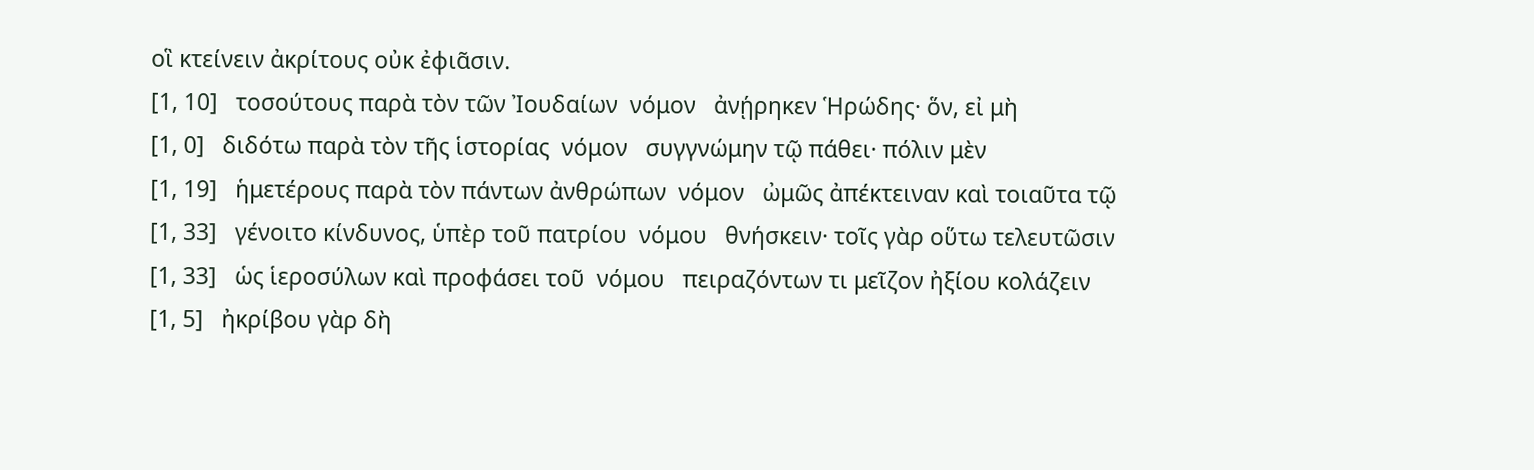οἳ κτείνειν ἀκρίτους οὐκ ἐφιᾶσιν.
[1, 10]   τοσούτους παρὰ τὸν τῶν Ἰουδαίων  νόμον   ἀνῄρηκεν Ἡρώδης· ὅν, εἰ μὴ
[1, 0]   διδότω παρὰ τὸν τῆς ἱστορίας  νόμον   συγγνώμην τῷ πάθει· πόλιν μὲν
[1, 19]   ἡμετέρους παρὰ τὸν πάντων ἀνθρώπων  νόμον   ὠμῶς ἀπέκτειναν καὶ τοιαῦτα τῷ
[1, 33]   γένοιτο κίνδυνος, ὑπὲρ τοῦ πατρίου  νόμου   θνήσκειν· τοῖς γὰρ οὕτω τελευτῶσιν
[1, 33]   ὡς ἱεροσύλων καὶ προφάσει τοῦ  νόμου   πειραζόντων τι μεῖζον ἠξίου κολάζειν
[1, 5]   ἠκρίβου γὰρ δὴ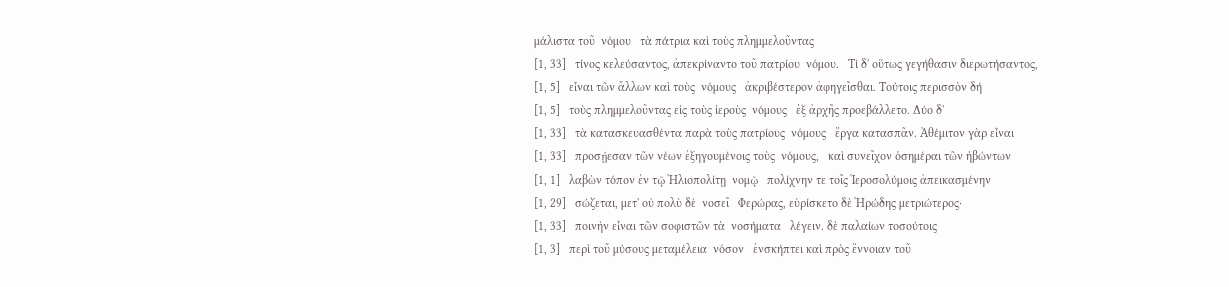μάλιστα τοῦ  νόμου   τὰ πάτρια καὶ τοὺς πλημμελοῦντας
[1, 33]   τίνος κελεύσαντος, ἀπεκρίναντο τοῦ πατρίου  νόμου.   Τί δ' οὕτως γεγήθασιν διερωτήσαντος,
[1, 5]   εἶναι τῶν ἄλλων καὶ τοὺς  νόμους   ἀκριβέστερον ἀφηγεῖσθαι. Τούτοις περισσὸν δή
[1, 5]   τοὺς πλημμελοῦντας εἰς τοὺς ἱεροὺς  νόμους   ἐξ ἀρχῆς προεβάλλετο. Δύο δ'
[1, 33]   τὰ κατασκευασθέντα παρὰ τοὺς πατρίους  νόμους   ἔργα κατασπᾶν. Ἀθέμιτον γὰρ εἶναι
[1, 33]   προσῄεσαν τῶν νέων ἐξηγουμένοις τοὺς  νόμους,   καὶ συνεῖχον ὁσημέραι τῶν ἡβώντων
[1, 1]   λαβὼν τόπον ἐν τῷ Ἡλιοπολίτῃ  νομῷ   πολίχνην τε τοῖς Ἱεροσολύμοις ἀπεικασμένην
[1, 29]   σώζεται, μετ' οὐ πολὺ δὲ  νοσεῖ   Φερώρας, εὑρίσκετο δὲ Ἡρώδης μετριώτερος·
[1, 33]   ποινὴν εἶναι τῶν σοφιστῶν τὰ  νοσήματα   λέγειν. δὲ παλαίων τοσούτοις
[1, 3]   περὶ τοῦ μύσους μεταμέλεια  νόσον   ἐνσκήπτει καὶ πρὸς ἔννοιαν τοῦ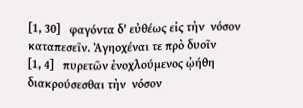[1, 30]   φαγόντα δ' εὐθέως εἰς τὴν  νόσον   καταπεσεῖν. Ἀγηοχέναι τε πρὸ δυοῖν
[1, 4]   πυρετῶν ἐνοχλούμενος ᾠήθη διακρούσεσθαι τὴν  νόσον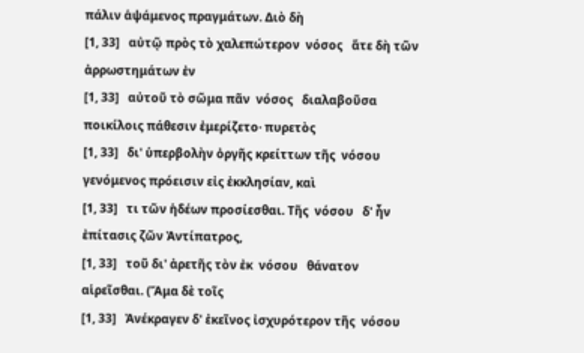πάλιν ἁψάμενος πραγμάτων. Διὸ δὴ
[1, 33]   αὐτῷ πρὸς τὸ χαλεπώτερον  νόσος   ἅτε δὴ τῶν ἀρρωστημάτων ἐν
[1, 33]   αὐτοῦ τὸ σῶμα πᾶν  νόσος   διαλαβοῦσα ποικίλοις πάθεσιν ἐμερίζετο· πυρετὸς
[1, 33]   δι' ὑπερβολὴν ὀργῆς κρείττων τῆς  νόσου   γενόμενος πρόεισιν εἰς ἐκκλησίαν, καὶ
[1, 33]   τι τῶν ἡδέων προσίεσθαι. Τῆς  νόσου   δ' ἦν ἐπίτασις ζῶν Ἀντίπατρος,
[1, 33]   τοῦ δι' ἀρετῆς τὸν ἐκ  νόσου   θάνατον αἱρεῖσθαι. (Ἅμα δὲ τοῖς
[1, 33]   Ἀνέκραγεν δ' ἐκεῖνος ἰσχυρότερον τῆς  νόσου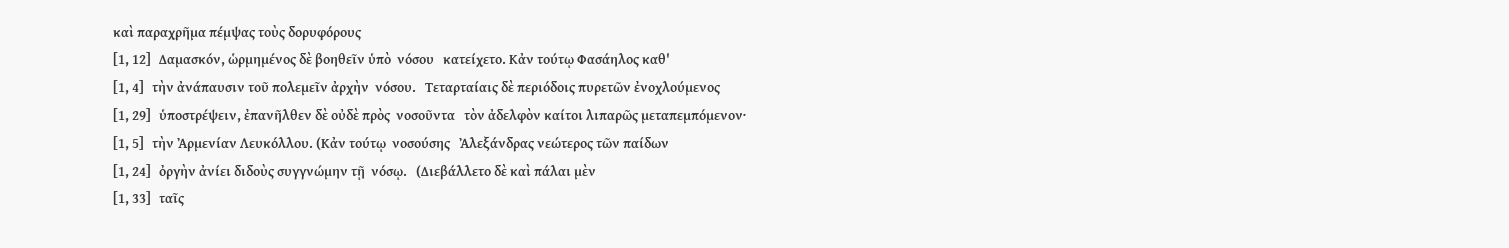καὶ παραχρῆμα πέμψας τοὺς δορυφόρους
[1, 12]   Δαμασκόν, ὡρμημένος δὲ βοηθεῖν ὑπὸ  νόσου   κατείχετο. Κἀν τούτῳ Φασάηλος καθ'
[1, 4]   τὴν ἀνάπαυσιν τοῦ πολεμεῖν ἀρχὴν  νόσου.   Τεταρταίαις δὲ περιόδοις πυρετῶν ἐνοχλούμενος
[1, 29]   ὑποστρέψειν, ἐπανῆλθεν δὲ οὐδὲ πρὸς  νοσοῦντα   τὸν ἀδελφὸν καίτοι λιπαρῶς μεταπεμπόμενον·
[1, 5]   τὴν Ἀρμενίαν Λευκόλλου. (Κἀν τούτῳ  νοσούσης   Ἀλεξάνδρας νεώτερος τῶν παίδων
[1, 24]   ὀργὴν ἀνίει διδοὺς συγγνώμην τῇ  νόσῳ.   (Διεβάλλετο δὲ καὶ πάλαι μὲν
[1, 33]   ταῖς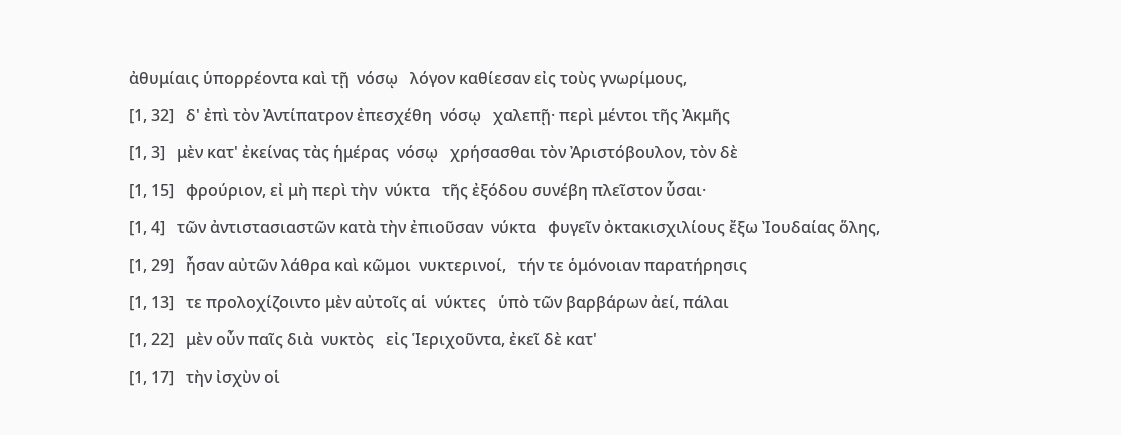ἀθυμίαις ὑπορρέοντα καὶ τῇ  νόσῳ   λόγον καθίεσαν εἰς τοὺς γνωρίμους,
[1, 32]   δ' ἐπὶ τὸν Ἀντίπατρον ἐπεσχέθη  νόσῳ   χαλεπῇ· περὶ μέντοι τῆς Ἀκμῆς
[1, 3]   μὲν κατ' ἐκείνας τὰς ἡμέρας  νόσῳ   χρήσασθαι τὸν Ἀριστόβουλον, τὸν δὲ
[1, 15]   φρούριον, εἰ μὴ περὶ τὴν  νύκτα   τῆς ἐξόδου συνέβη πλεῖστον ὗσαι·
[1, 4]   τῶν ἀντιστασιαστῶν κατὰ τὴν ἐπιοῦσαν  νύκτα   φυγεῖν ὀκτακισχιλίους ἔξω Ἰουδαίας ὅλης,
[1, 29]   ἦσαν αὐτῶν λάθρα καὶ κῶμοι  νυκτερινοί,   τήν τε ὁμόνοιαν παρατήρησις
[1, 13]   τε προλοχίζοιντο μὲν αὐτοῖς αἱ  νύκτες   ὑπὸ τῶν βαρβάρων ἀεί, πάλαι
[1, 22]   μὲν οὖν παῖς διὰ  νυκτὸς   εἰς Ἱεριχοῦντα, ἐκεῖ δὲ κατ'
[1, 17]   τὴν ἰσχὺν οἱ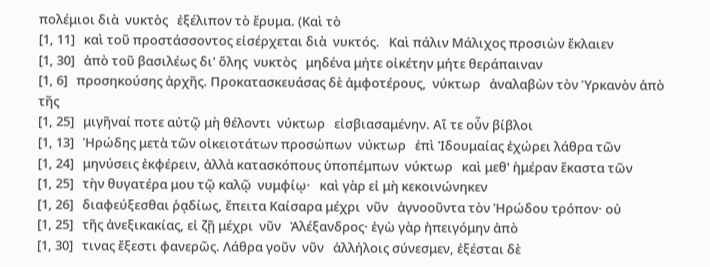πολέμιοι διὰ  νυκτὸς   ἐξέλιπον τὸ ἔρυμα. (Καὶ τὸ
[1, 11]   καὶ τοῦ προστάσσοντος εἰσέρχεται διὰ  νυκτός.   Καὶ πάλιν Μάλιχος προσιὼν ἔκλαιεν
[1, 30]   ἀπὸ τοῦ βασιλέως δι' ὅλης  νυκτὸς   μηδένα μήτε οἰκέτην μήτε θεράπαιναν
[1, 6]   προσηκούσης ἀρχῆς. Προκατασκευάσας δὲ ἀμφοτέρους,  νύκτωρ   ἀναλαβὼν τὸν Ὑρκανὸν ἀπὸ τῆς
[1, 25]   μιγῆναί ποτε αὐτῷ μὴ θέλοντι  νύκτωρ   εἰσβιασαμένην. Αἵ τε οὖν βίβλοι
[1, 13]   Ἡρώδης μετὰ τῶν οἰκειοτάτων προσώπων  νύκτωρ   ἐπὶ Ἰδουμαίας ἐχώρει λάθρα τῶν
[1, 24]   μηνύσεις ἐκφέρειν, ἀλλὰ κατασκόπους ὑποπέμπων  νύκτωρ   καὶ μεθ' ἡμέραν ἕκαστα τῶν
[1, 25]   τὴν θυγατέρα μου τῷ καλῷ  νυμφίῳ·   καὶ γὰρ εἰ μὴ κεκοινώνηκεν
[1, 26]   διαφεύξεσθαι ῥᾳδίως, ἔπειτα Καίσαρα μέχρι  νῦν   ἀγνοοῦντα τὸν Ἡρώδου τρόπον· οὐ
[1, 25]   τῆς ἀνεξικακίας, εἰ ζῇ μέχρι  νῦν   Ἀλέξανδρος· ἐγὼ γὰρ ἠπειγόμην ἀπὸ
[1, 30]   τινας ἔξεστι φανερῶς. Λάθρα γοῦν  νῦν   ἀλλήλοις σύνεσμεν, ἐξέσται δὲ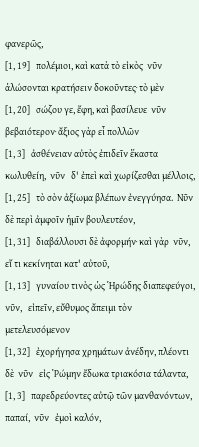φανερῶς,
[1, 19]   πολέμιοι, καὶ κατὰ τὸ εἰκὸς  νῦν   ἁλώσονται κρατήσειν δοκοῦντες· τὸ μὲν
[1, 20]   σώζου γε, ἔφη, καὶ βασίλευε  νῦν   βεβαιότερον· ἄξιος γὰρ εἶ πολλῶν
[1, 3]   ἀσθένειαν αὐτὸς ἐπιδεῖν ἕκαστα κωλυθείη,  νῦν   δ' ἐπεὶ καὶ χωρίζεσθαι μέλλοις,
[1, 25]   τὸ σὸν ἀξίωμα βλέπων ἐνεγγύησα.  Νῦν   δὲ περὶ ἀμφοῖν ἡμῖν βουλευτέον,
[1, 31]   διαβάλλουσι δὲ ἀφορμήν· καὶ γὰρ  νῦν,   εἴ τι κεκίνηται κατ' αὐτοῦ,
[1, 13]   γυναίου τινὸς ὡς Ἡρώδης διαπεφεύγοι,  νῦν,   εἰπεῖν, εὔθυμος ἄπειμι τὸν μετελευσόμενον
[1, 32]   ἐχορήγησα χρημάτων ἀνέδην, πλέοντι δὲ  νῦν   εἰς Ῥώμην ἔδωκα τριακόσια τάλαντα,
[1, 3]   παρεδρεύοντες αὐτῷ τῶν μανθανόντων, παπαί,  νῦν   ἐμοὶ καλόν,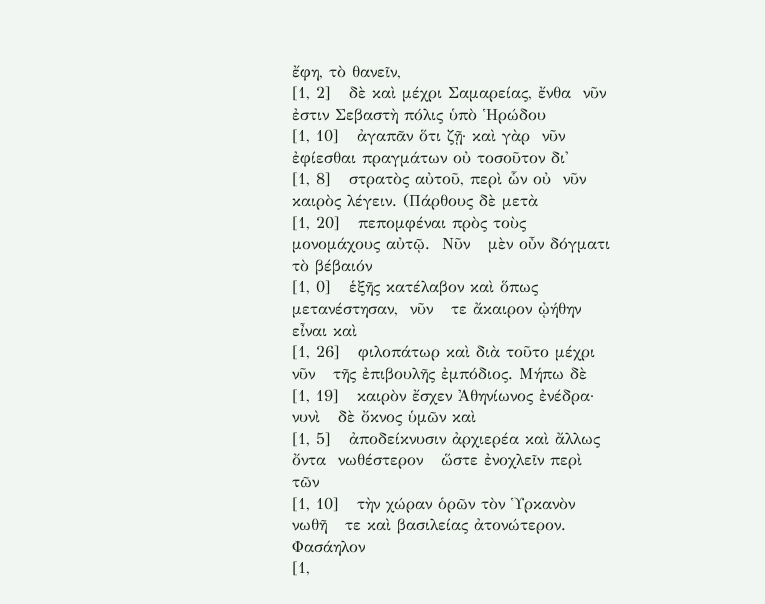ἔφη, τὸ θανεῖν,
[1, 2]   δὲ καὶ μέχρι Σαμαρείας, ἔνθα  νῦν   ἐστιν Σεβαστὴ πόλις ὑπὸ Ἡρώδου
[1, 10]   ἀγαπᾶν ὅτι ζῇ· καὶ γὰρ  νῦν   ἐφίεσθαι πραγμάτων οὐ τοσοῦτον δι'
[1, 8]   στρατὸς αὐτοῦ, περὶ ὧν οὐ  νῦν   καιρὸς λέγειν. (Πάρθους δὲ μετὰ
[1, 20]   πεπομφέναι πρὸς τοὺς μονομάχους αὐτῷ.  Νῦν   μὲν οὖν δόγματι τὸ βέβαιόν
[1, 0]   ἑξῆς κατέλαβον καὶ ὅπως μετανέστησαν,  νῦν   τε ἄκαιρον ᾠήθην εἶναι καὶ
[1, 26]   φιλοπάτωρ καὶ διὰ τοῦτο μέχρι  νῦν   τῆς ἐπιβουλῆς ἐμπόδιος. Μήπω δὲ
[1, 19]   καιρὸν ἔσχεν Ἀθηνίωνος ἐνέδρα·  νυνὶ   δὲ ὄκνος ὑμῶν καὶ
[1, 5]   ἀποδείκνυσιν ἀρχιερέα καὶ ἄλλως ὄντα  νωθέστερον   ὥστε ἐνοχλεῖν περὶ τῶν
[1, 10]   τὴν χώραν ὁρῶν τὸν Ὑρκανὸν  νωθῆ   τε καὶ βασιλείας ἀτονώτερον. Φασάηλον
[1,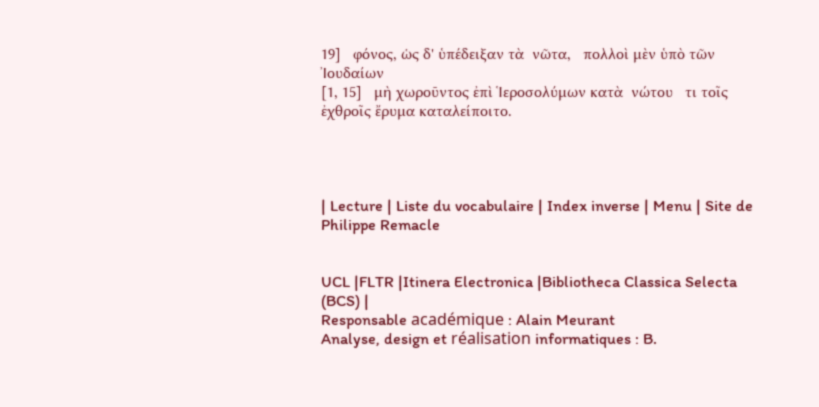19]   φόνος, ὡς δ' ὑπέδειξαν τὰ  νῶτα,   πολλοὶ μὲν ὑπὸ τῶν Ἰουδαίων
[1, 15]   μὴ χωροῦντος ἐπὶ Ἱεροσολύμων κατὰ  νώτου   τι τοῖς ἐχθροῖς ἔρυμα καταλείποιτο.




| Lecture | Liste du vocabulaire | Index inverse | Menu | Site de Philippe Remacle


UCL |FLTR |Itinera Electronica |Bibliotheca Classica Selecta (BCS) |
Responsable académique : Alain Meurant
Analyse, design et réalisation informatiques : B.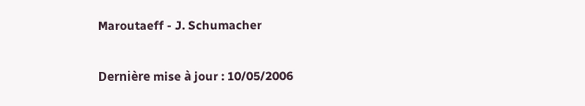Maroutaeff - J. Schumacher

Dernière mise à jour : 10/05/2006